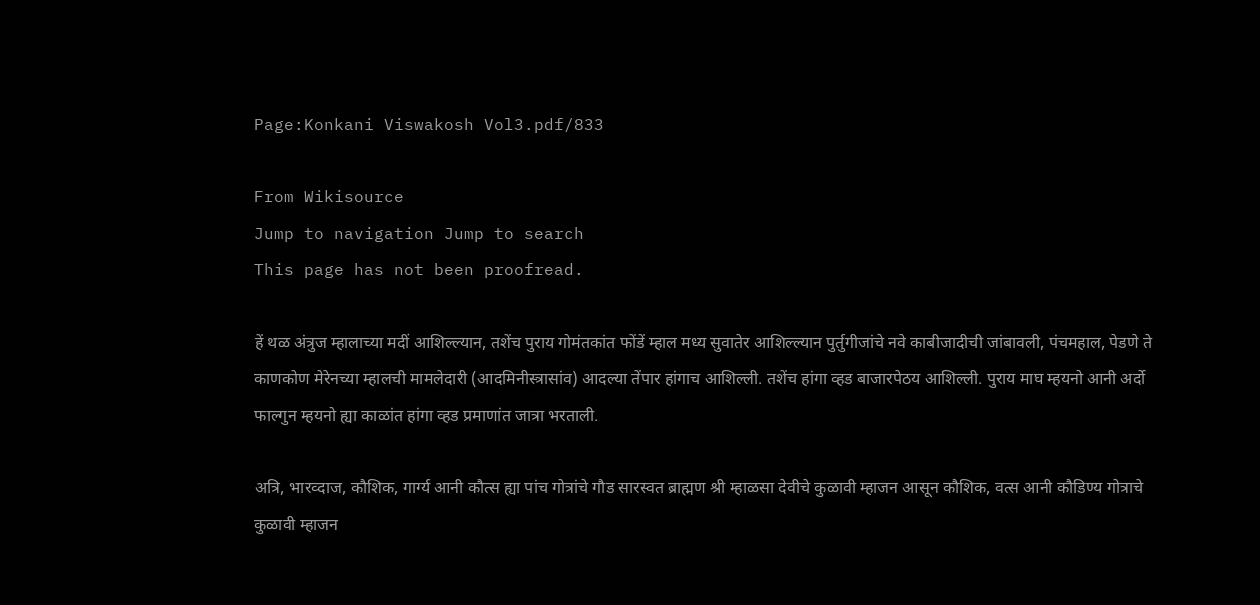Page:Konkani Viswakosh Vol3.pdf/833

From Wikisource
Jump to navigation Jump to search
This page has not been proofread.

हें थळ अंत्रुज म्हालाच्या मदीं आशिल्ल्यान, तशेंच पुराय गोमंतकांत फोंडें म्हाल मध्य सुवातेर आशिल्ल्यान पुर्तुगीजांचे नवे काबीजादीची जांबावली, पंचमहाल, पेडणे ते काणकोण मेरेनच्या म्हालची मामलेदारी (आदमिनीस्त्रासांव) आदल्या तेंपार हांगाच आशिल्ली. तशेंच हांगा व्हड बाजारपेठय आशिल्ली. पुराय माघ म्हयनो आनी अर्दो फाल्गुन म्हयनो ह्या काळांत हांगा व्हड प्रमाणांत जात्रा भरताली.

अत्रि, भारव्दाज, कौशिक, गार्ग्य आनी कौत्स ह्या पांच गोत्रांचे गौड सारस्वत ब्राह्मण श्री म्हाळसा देवीचे कुळावी म्हाजन आसून कौशिक, वत्स आनी कौडिण्य गोत्राचे कुळावी म्हाजन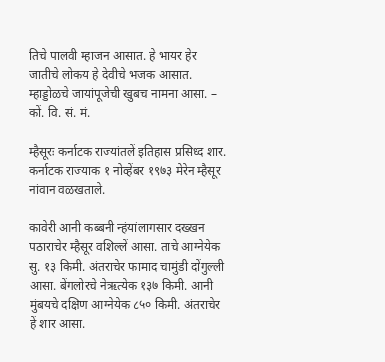तिचे पालवी म्हाजन आसात. हे भायर हेर जातीचे लोकय हे देवीचे भजक आसात. म्हाड्डोळचे जायांपूजेची खुबच नामना आसा. – कों. वि. सं. मं.

म्हैसूरः कर्नाटक राज्यांतलें इतिहास प्रसिध्द शार. कर्नाटक राज्याक १ नोव्हेंबर १९७३ मेरेन म्हैसूर नांवान वळखताले.

कावेरी आनी कब्बनी न्हंयांलागसार दख्खन पठाराचेर म्हैसूर वशिल्लें आसा. ताचे आग्नेयेक सु. १३ किमी. अंतराचेर फामाद चामुंडी दोंगुल्ली आसा. बेंगलोरचे नेऋत्येक १३७ किमी. आनी मुंबयचे दक्षिण आग्नेयेक ८५० किमी. अंतराचेर हें शार आसा.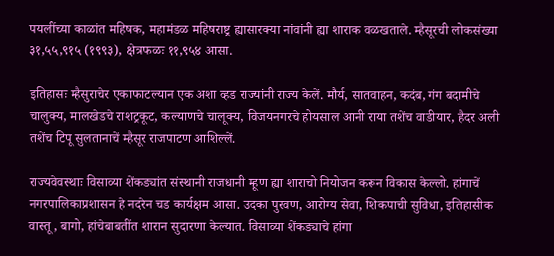पयलींच्या काळांत महिषक, महामंडळ महिषराष्ट्र ह्यासारक्या नांवांनी ह्या शाराक वळखताले. म्हैसूरची लोकसंख्या ३१,५५,९१५ (१९९३), क्षेत्रफळः ११,९५४ आसा.

इतिहासः म्हैसुराचेर एकाफाटल्यान एक अशा व्हड राज्यांनी राज्य केलें. मौर्य, सातवाहन, कदंब, गंग बदामीचे चालुक्य, मालखेडचे राशट्रकूट, कल्याणचे चालूक्य, विजयनगरचे होयसाल आनी राया तशेंच वाडीयार, हैदर अली तशेंच टिपू सुलतानाचें म्हैसूर राजपाटण आशिल्लें.

राज्यवेवस्थाः विसाव्या शेंकड्यांत संस्थानी राजधानी म्हूण ह्या शाराचो नियोजन करून विकास केल्लो. हांगाचें नगरपालिकाप्रशासन हे नदरेन चड कार्यक्षम आसा. उदका पुरवण, आरोग्य सेवा, शिकपाची सुविधा, इतिहासीक वास्तू, बागो, हांचेबाबतींत शारान सुदारणा केल्यात. विसाव्या शेंकड्याचे हांगा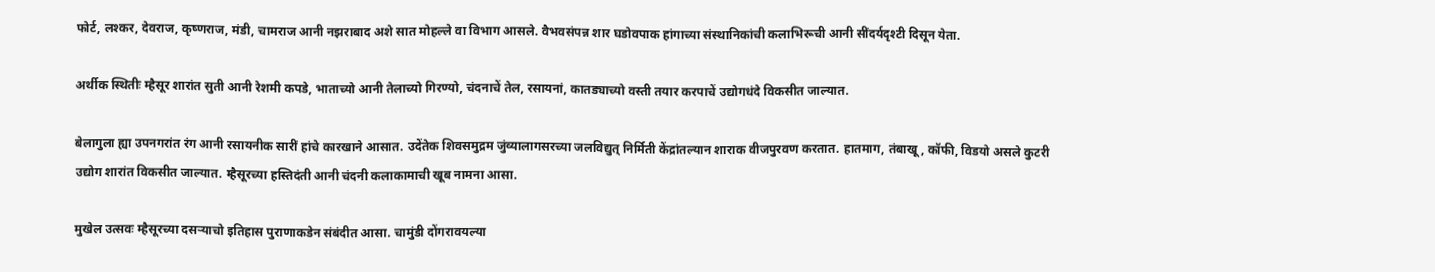फोर्ट, लश्कर, देवराज, कृष्णराज, मंडी, चामराज आनी नझराबाद अशे सात मोहल्ले वा विभाग आसले. वैभवसंपन्न शार घडोवपाक हांगाच्या संस्थानिकांची कलाभिरूची आनी सींदर्यदृश्टी दिसून येता.

अर्थीक स्थितीः म्हैसूर शारांत सुती आनी रेशमी कपडे, भाताच्यो आनी तेलाच्यो गिरण्यो, चंदनाचें तेल, रसायनां, कातड्याच्यो वस्ती तयार करपाचें उद्योगधंदे विकसीत जाल्यात.

बेलागुला ह्या उपनगरांत रंग आनी रसायनीक सारीं हांचे कारखाने आसात. उदेंतेक शिवसमुद्रम जुंव्यालागसरच्या जलविद्युत् निर्मिती केंद्रांतल्यान शाराक वीजपुरवण करतात. हातमाग, तंबाखू, कॉफी, विडयो असले कुटरी उद्योग शारांत विकसीत जाल्यात. म्हैसूरच्या हस्तिदंती आनी चंदनी कलाकामाची खूब नामना आसा.

मुखेल उत्सवः म्हैसूरच्या दसऱ्याचो इतिहास पुराणाकडेन संबंदीत आसा. चामुंडी दोंगरावयल्या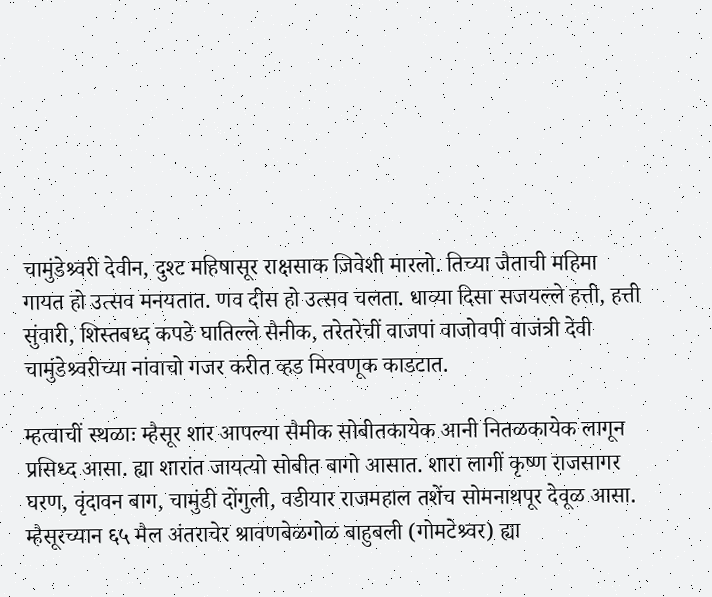चामुंडेश्र्वरी देवीन, दुश्ट महिषासूर राक्षसाक जिवेशी मारलो. तिच्या जैताची महिमा गायत हो उत्सव मनयतात. णव दीस हो उत्सव चलता. धाव्या दिसा सजयल्ले हत्ती, हत्ती सुंवारी, शिस्तबध्द कपडे घातिल्ले सैनीक, तरेतरेचीं वाजपां वाजोवपी वाजंत्री देवी चामुंडेश्र्वरीच्या नांवाचो गजर करीत व्हड मिरवणूक काडटात.

म्हत्वाचीं स्थळाः म्हैसूर शार आपल्या सैमीक सोबीतकायेक आनी नितळकायेक लागून प्रसिध्द आसा. ह्या शारांत जायत्यो सोबीत बागो आसात. शारा लागीं कृष्ण राजसागर घरण, वृंदावन बाग, चामुंडी दोंगुली, वडीयार राजमहाल तशेंच सोमनाथपूर देवूळ आसा. म्हैसूरच्यान ६५ मैल अंतराचेर श्रावणबेळगोळ बाहुबली (गोमटेश्र्वर) ह्या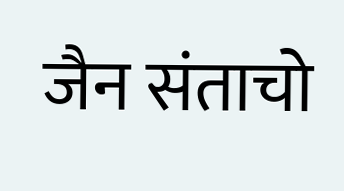जैन संताचो